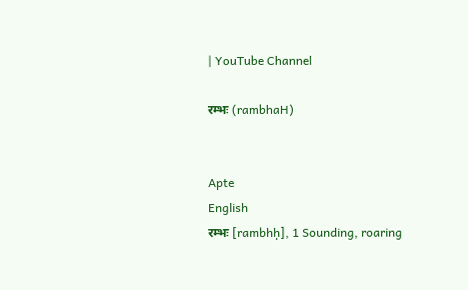| YouTube Channel

रम्भः (rambhaH)


Apte
English
रम्भः [rambhḥ], 1 Sounding, roaring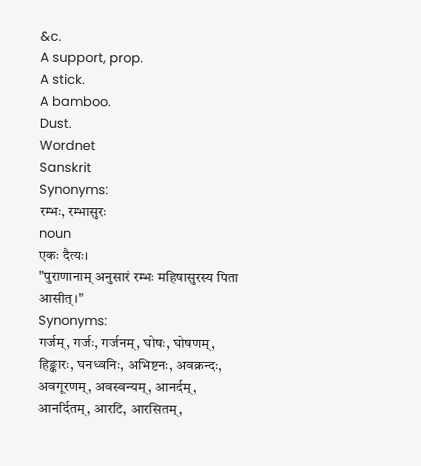&c.
A support, prop.
A stick.
A bamboo.
Dust.
Wordnet
Sanskrit
Synonyms:
रम्भः, रम्भासुरः
noun
एकः दैत्यः।
"पुराणानाम् अनुसारं रम्भः महिषासुरस्य पिता आसीत्।"
Synonyms:
गर्जम्, गर्जः, गर्जनम्, घोषः, घोषणम्, हिङ्कारः, घनध्वनिः, अभिष्टनः, अवक्रन्दः, अवगूरणम्, अवस्वन्यम्, आनर्दम्, आनर्दितम्, आरटि, आरसितम्,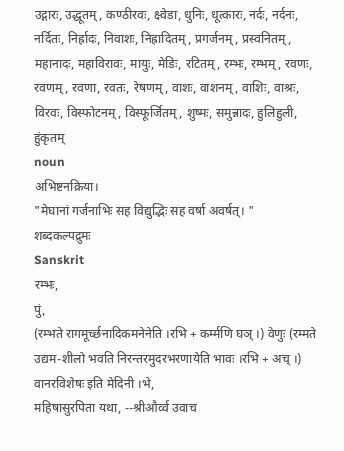उद्गारः, उद्धूतम्, कण्ठीरवः, क्ष्वेडा, धुनिः, धूत्कारः, नर्दः, नर्दनः, नर्दितः, निर्ह्रादः, निवाशः, निह्रादितम्, प्रगर्जनम्, प्रस्वनितम्, महानादः, महाविरावः, मायुः, मेडिः, रटितम्, रम्भः, रम्भम्, रवणः, रवणम्, रवणा, रवतः, रेषणम्, वाशः, वाशनम्, वाशिः, वाश्रः, विरवः, विस्फोटनम्, विस्फूर्जितम्, शुष्मः, समुन्नादः, हुलिहुली, हुंकृतम्
noun
अभिष्टनक्रिया।
"मेघानां गर्जनाभिः सह विद्युद्भिः सह वर्षा अवर्षत्। "
शब्दकल्पद्रुमः
Sanskrit
रम्भः,
पुं,
(रम्भते रागमूर्च्छनादिकमनेनेति ।रभि + कर्म्मणि घञ् ।) वेणुः (रम्मते उद्यम-शीलो भवति निरन्तरमुदरभरणायेति भावः ।रभि + अच् ।) वानरविशेषः इति मेदिनी ।भे,
महिषासुरपिता यथा, --श्रीऔर्व्व उवाच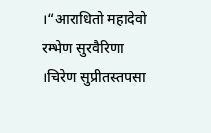।“आराधितो महादेवो रम्भेण सुरवैरिणा ।चिरेण सुप्रीतस्तपसा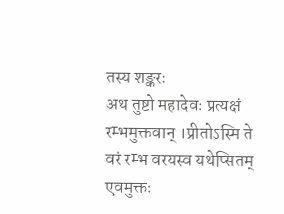तस्य शङ्करः
अथ तुष्टो महादेवः प्रत्यक्षं रम्भमुक्तवान् ।प्रीतोऽस्मि ते वरं रम्भ वरयस्व यथेप्सितम्
एवमुक्तः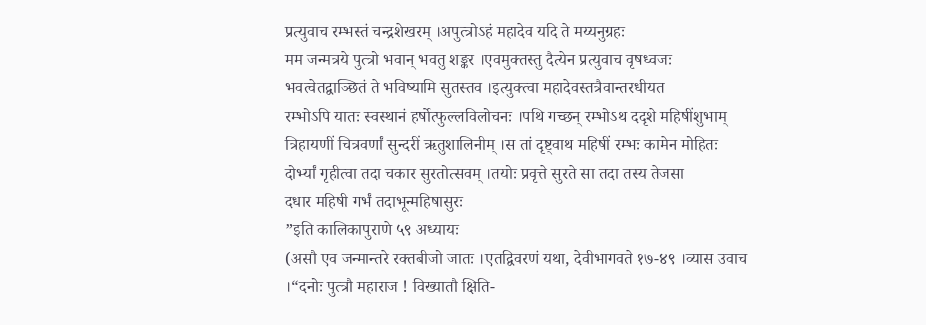प्रत्युवाच रम्भस्तं चन्द्रशेखरम् ।अपुत्त्रोऽहं महादेव यदि ते मय्यनुग्रहः
मम जन्मत्रये पुत्त्रो भवान् भवतु शङ्कर ।एवमुक्तस्तु दैत्येन प्रत्युवाच वृषध्वजः
भवत्वेतद्वाञ्छितं ते भविष्यामि सुतस्तव ।इत्युक्त्वा महादेवस्तत्रैवान्तरधीयत
रम्भोऽपि यातः स्वस्थानं हर्षोत्फुल्लविलोचनः ।पथि गच्छन् रम्भोऽथ ददृशे महिषींशुभाम्
त्रिहायणीं चित्रवर्णां सुन्दरीं ऋतुशालिनीम् ।स तां दृष्ट्वाथ महिषीं रम्भः कामेन मोहितः
दोर्भ्यां गृहीत्वा तदा चकार सुरतोत्सवम् ।तयोः प्रवृत्ते सुरते सा तदा तस्य तेजसा
दधार महिषी गर्भं तदाभून्महिषासुरः
”इति कालिकापुराणे ५९ अध्यायः
(असौ एव जन्मान्तरे रक्तबीजो जातः ।एतद्विवरणं यथा, देवीभागवते १७-४९ ।व्यास उवाच ।“दनोः पुत्त्रौ महाराज ! विख्यातौ क्षिति-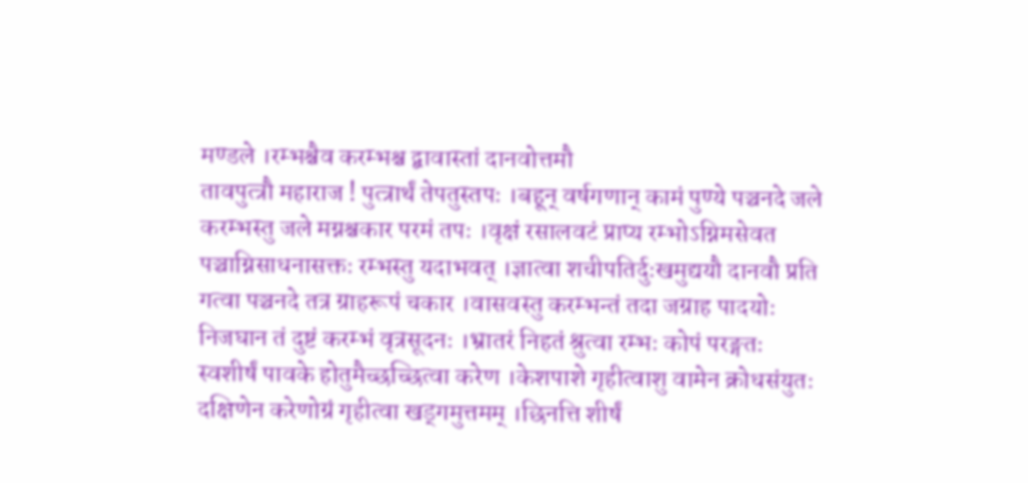मण्डले ।रम्भश्चैव करम्भश्च द्बावास्तां दानवोत्तमौ
तावपुत्त्रौ महाराज ! पुत्त्रार्थं तेपतुस्तपः ।बहून् वर्षगणान् कामं पुण्ये पञ्चनदे जले
करम्भस्तु जले मग्नश्चकार परमं तपः ।वृक्षं रसालवटं प्राप्य रम्भोऽग्निमसेवत
पञ्चाग्निसाधनासक्तः रम्भस्तु यदाभवत् ।ज्ञात्वा शचीपतिर्दुःखमुद्ययौ दानवौ प्रति
गत्वा पञ्चनदे तत्र ग्राहरूपं चकार ।वासवस्तु करम्भन्तं तदा जग्राह पादयोः
निजघान तं दुष्टं करम्भं वृत्रसूदनः ।भ्रातरं निहतं श्रुत्वा रम्भः कोपं परङ्गतः
स्वशीर्षं पावके होतुमैच्छच्छित्वा करेण ।केशपाशे गृहीत्वाशु वामेन क्रोधसंयुतः
दक्षिणेन करेणोग्रं गृहीत्वा खड्गमुत्तमम् ।छिनत्ति शीर्षं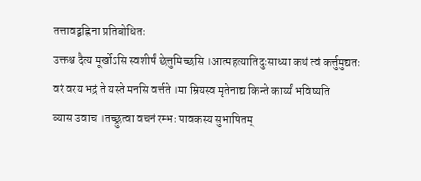तत्तावद्बह्निना प्रतिबोधितः
उक्तश्च दैत्य मूर्खोऽसि स्वशीर्षं छेत्तुमिच्छसि ।आत्महत्यातिदुःसाध्या कथं त्वं कर्त्तुमुद्यतः
वरं वरय भद्रं ते यस्ते मनसि वर्त्तते ।मा म्रियस्व मृतेनाद्य किन्ते कार्य्यं भविष्यति
व्यास उवाच ।तच्छ्रुत्वा वचनं रम्भः पावकस्य सुभाषितम्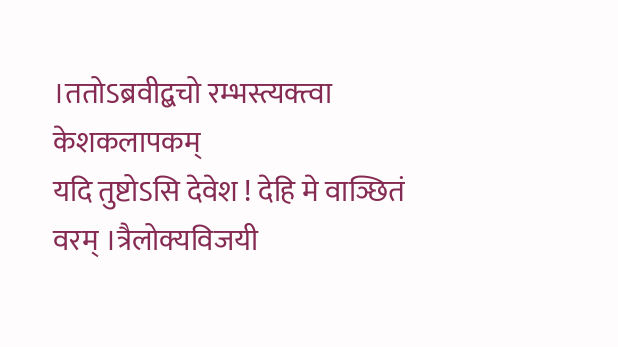।ततोऽब्रवीद्बचो रम्भस्त्यक्त्वा केशकलापकम्
यदि तुष्टोऽसि देवेश ! देहि मे वाञ्छितं वरम् ।त्रैलोक्यविजयी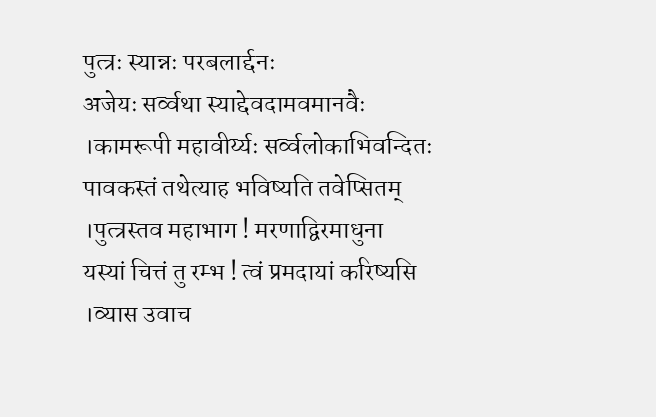पुत्त्रः स्यान्नः परबलार्द्दनः
अजेयः सर्व्वथा स्याद्देवदामवमानवैः ।कामरूपी महावीर्य्यः सर्व्वलोकाभिवन्दितः
पावकस्तं तथेत्याह भविष्यति तवेप्सितम् ।पुत्त्रस्तव महाभाग ! मरणाद्विरमाधुना
यस्यां चित्तं तु रम्भ ! त्वं प्रमदायां करिष्यसि ।व्यास उवाच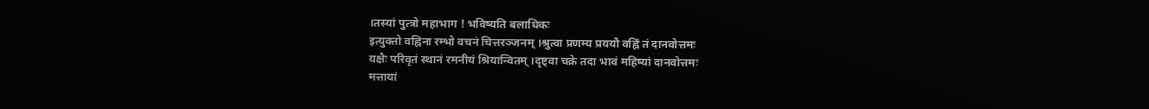।तस्यां पुत्त्रो महाभाग ! भविष्यति बलाधिकः
इत्युक्तो वह्निना रम्भो वचनं चित्तरञ्जनम् ।श्रुत्वा प्रणम्य प्रययौ वह्निं तं दानवोत्तमः
यक्षैः परिवृतं स्थानं रमनीयं श्रियान्वितम् ।दृष्ट्वा चक्रे तदा भावं महिष्यां दानवोत्तमः
मत्तायां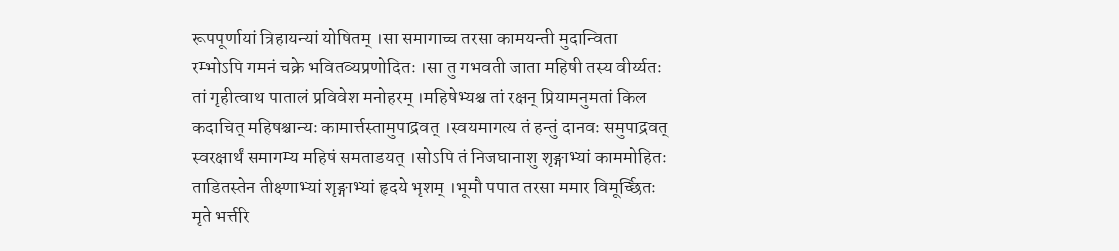रूपपूर्णायां त्रिहायन्यां योषितम् ।सा समागाच्च तरसा कामयन्ती मुदान्विता
रम्भोऽपि गमनं चक्रे भवितव्यप्रणोदितः ।सा तु गभवती जाता महिषी तस्य वीर्य्यतः
तां गृहीत्वाथ पातालं प्रविवेश मनोहरम् ।महिषेभ्यश्च तां रक्षन् प्रियामनुमतां किल
कदाचित् महिषश्चान्यः कामार्त्तस्तामुपाद्रवत् ।स्वयमागत्य तं हन्तुं दानवः समुपाद्रवत्
स्वरक्षार्थं समागम्य महिषं समताडयत् ।सोऽपि तं निजघानाशु शृङ्गाभ्यां काममोहितः
ताडितस्तेन तीक्ष्णाभ्यां शृङ्गाभ्यां हृदये भृशम् ।भूमौ पपात तरसा ममार विमूर्च्छितः
मृते भर्त्तरि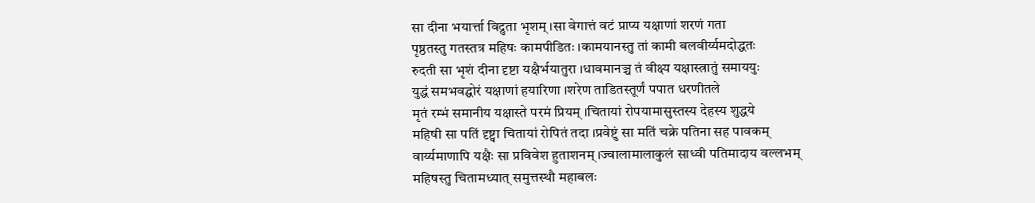सा दीना भयार्त्ता विद्रुता भृशम् ।सा वेगात्तं वटं प्राप्य यक्षाणां शरणं गता
पृष्ठतस्तु गतस्तत्र महिषः कामपीडितः ।कामयानस्तु तां कामी बलवीर्य्यमदोद्धतः
रुदती सा भृशं दीना दृष्टा यक्षैर्भयातुरा ।धावमानञ्च तं वीक्ष्य यक्षास्त्रातुं समाययुः
युद्धं समभवद्घोरं यक्षाणां हयारिणा ।शरेण ताडितस्तूर्णं पपात धरणीतले
मृतं रम्भं समानीय यक्षास्ते परमं प्रियम् ।चितायां रोपयामासुस्तस्य देहस्य शुद्धये
महिषी सा पतिं दृष्ट्वा चितायां रोपितं तदा ।प्रवेष्टुं सा मतिं चक्रे पतिना सह पावकम्
वार्य्यमाणापि यक्षैः सा प्रविवेश हुताशनम् ।ज्वालामालाकुलं साध्वी पतिमादाय वल्लभम्
महिषस्तु चितामध्यात् समुत्तस्थौ महाबलः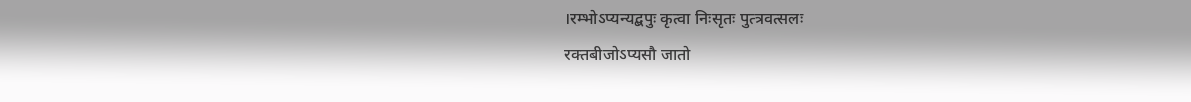।रम्भोऽप्यन्यद्बपुः कृत्वा निःसृतः पुत्त्रवत्सलः
रक्तबीजोऽप्यसौ जातो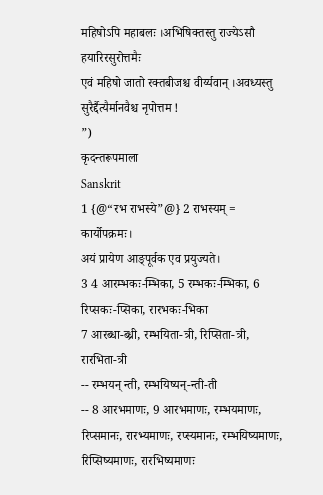महिषोऽपि महाबलः ।अभिषिक्तस्तु राज्येऽसौ हयारिरसुरोत्तमैः
एवं महिषो जातो रक्तबीजश्च वीर्य्यवान् ।अवध्यस्तु सुरैर्द्दैत्यैर्मानवैश्च नृपोत्तम !
”)
कृदन्तरूपमाला
Sanskrit
1 {@“रभ राभस्ये”@} 2 राभस्यम् = कार्योपक्रमः।
अयं प्रायेण आङ्पूर्वक एव प्रयुज्यते।
3 4 आरम्भकः-म्भिका, 5 रम्भकः-म्भिका, 6 रिप्सकः-प्सिका, रारभकः-भिका
7 आरब्धा-ब्ध्री, रम्भयिता-त्री, रिप्सिता-त्री, रारभिता-त्री
-- रम्भयन् न्ती, रम्भयिष्यन्-न्ती-ती
-- 8 आरभमाणः, 9 आरभमाणः, रम्भयमाणः, रिप्समानः, रारभ्यमाणः, रप्स्यमानः, रम्भयिष्यमाणः, रिप्सिष्यमाणः, रारभिष्यमाणः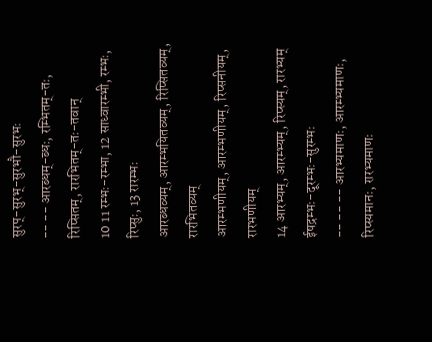सुरप्-सुरभ्-सुरभौ-सुरभः
-- -- आरब्धम्-ब्धः, रम्भितम्-तः, रिप्सितम्, रारभितम्-तः-तवान्
10 11 रम्भः-रम्भा, 12 साध्वारम्भी, रम्भः, रिप्सुः, 13 रारम्भः
आरब्धव्यम्, आरम्भयितव्यम्, रिप्सितव्यम्, रारभितव्यम्
आरम्भणीयम्, आरम्भणीयम्, रिप्सनीयम्, रारभणीयम्
14 आरभ्यम्, आरम्भ्यम्, रिप्स्यम्, रारभ्यम्
ईषद्रम्भः-दूरम्भः-सुरम्भः
-- -- -- आरभ्यमाणः, आरम्भ्यमाणः, रिप्स्यमानः, रारभ्यमाणः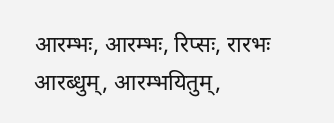आरम्भः, आरम्भः, रिप्सः, रारभः
आरब्धुम्, आरम्भयितुम्,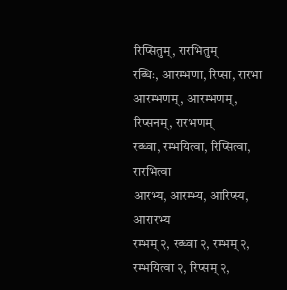रिप्सितुम्, रारभितुम्
रब्धिः, आरम्भणा, रिप्सा, रारभा
आरम्भणम्, आरम्भणम्, रिप्सनम्, रारभणम्
रब्ध्वा, रम्भयित्वा, रिप्सित्वा, रारभित्वा
आरभ्य, आरम्भ्य, आरिप्स्य, आरारभ्य
रम्भम् २, रब्ध्वा २, रम्भम् २, रम्भयित्वा २, रिप्सम् २,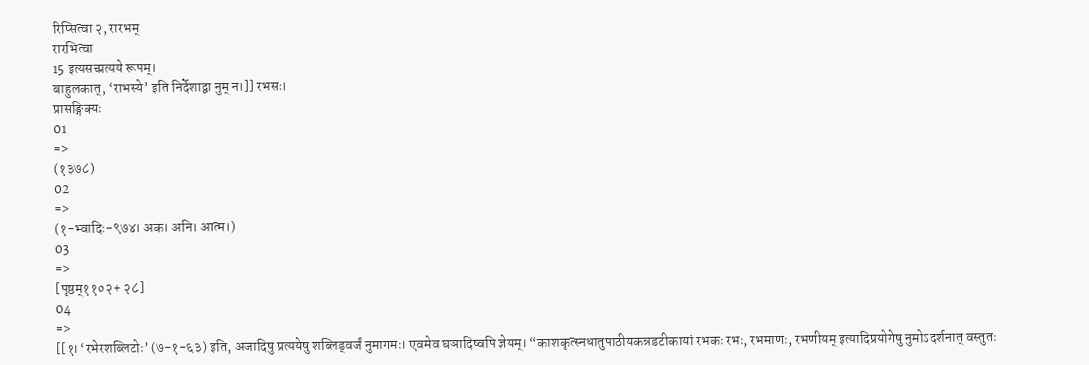रिप्सित्वा २, रारभम्
रारभित्वा
15 इत्यसच्प्रत्यये रूपम्।
बाहुलकात्, ‘राभस्ये’ इति निर्देशाद्वा नुम् न।]] रभसः।
प्रासङ्गिक्यः
01
=>
(१३७८)
02
=>
(१-भ्वादिः-९७४। अक। अनि। आत्म।)
03
=>
[पृष्ठम्११०२+ २८]
04
=>
[[१। ‘रभेरशब्लिटोः’ (७-१-६३) इति, अजादिषु प्रत्ययेषु शब्लिड्वर्जं नुमागमः। एवमेव घञादिष्वपि ज्ञेयम्। “काशकृत्स्नधातुपाठीयकन्नडटीकायां रभकः रभः, रभमाणः, रभणीयम् इत्यादिप्रयोगेषु नुमोऽदर्शनात् वस्तुतः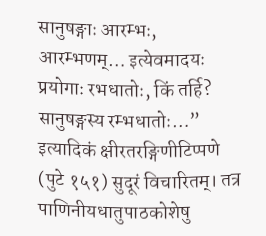सानुषङ्गाः आरम्भः, आरम्भणम्… इत्येवमादयः प्रयोगाः रभधातोः, किं तर्हि? सानुषङ्गस्य रम्भधातोः…” इत्यादिकं क्षीरतरङ्गिणीटिप्पणे (पुटे १५१) सुदूरं विचारितम्। तत्र पाणिनीयधातुपाठकोशेषु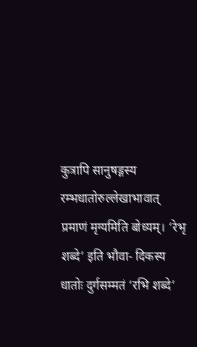कुत्रापि सानुषङ्गस्य रम्भधातोरुल्लेखाभावात् प्रमाणं मृग्यमिति बोध्यम्। ‘रेभृ शब्दे’ इति भौवा- दिकस्य धातोः दुर्गसम्मतं ‘रभि शब्दे’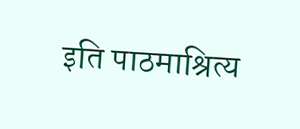इति पाठमाश्रित्य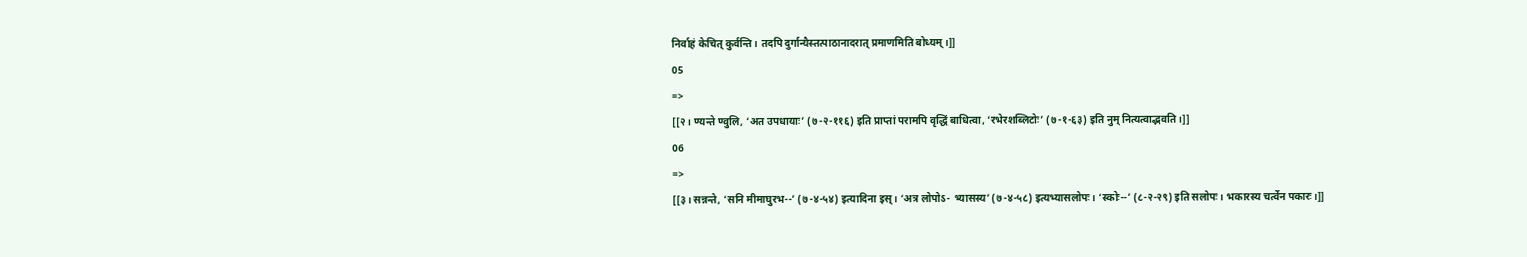निर्वाहं केचित् कुर्वन्ति। तदपि दुर्गान्यैस्तत्पाठानादरात् प्रमाणमिति बोध्यम्।]]
05
=>
[[२। ण्यन्ते ण्वुलि, ‘अत उपधायाः’ (७-२-११६) इति प्राप्तां परामपि वृद्धिं बाधित्वा, ‘रभेरशब्लिटोः’ (७-१-६३) इति नुम् नित्यत्वाद्भवति।]]
06
=>
[[३। सन्नन्ते, ‘सनि मीमाघुरभ--’ (७-४-५४) इत्यादिना इस्। ‘अत्र लोपोऽ- भ्यासस्य’ (७-४-५८) इत्यभ्यासलोपः। ‘स्कोः--’ (८-२-२९) इति सलोपः। भकारस्य चर्त्वेन पकारः।]]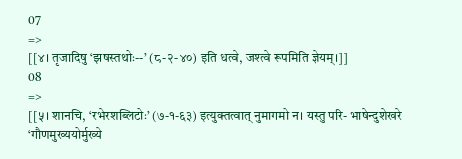07
=>
[[४। तृजादिषु ‘झषस्तथोः--’ (८-२-४०) इति धत्वे, जश्त्वे रूपमिति ज्ञेयम्।]]
08
=>
[[५। शानचि, ‘रभेरशब्लिटोः’ (७-१-६३) इत्युक्तत्वात् नुमागमो न। यस्तु परि- भाषेन्दुशेखरे ‘गौणमुख्ययोर्मुख्ये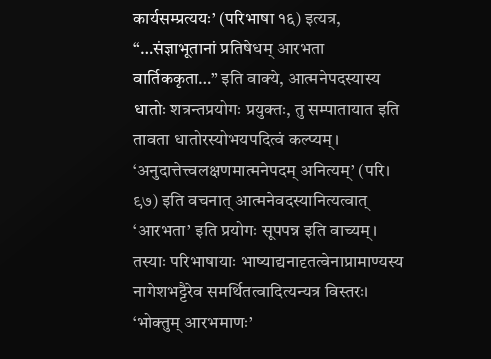कार्यसम्प्रत्ययः’ (परिभाषा १६) इत्यत्र, “…संज्ञाभूतानां प्रतिषेधम् आरभता वार्तिककृता…” इति वाक्ये, आत्मनेपदस्यास्य धातोः शत्रन्तप्रयोगः प्रयुक्तः, तु सम्पातायात इति तावता धातोरस्योभयपदित्वं कल्प्यम्। ‘अनुदात्तेत्त्वलक्षणमात्मनेपदम् अनित्यम्’ (परि। ९७) इति वचनात् आत्मनेवदस्यानित्यत्वात् ‘आरभता’ इति प्रयोगः सूपपन्न इति वाच्यम्। तस्याः परिभाषायाः भाष्याद्यनादृतत्वेनाप्रामाण्यस्य नागेशभट्टैरेव समर्थितत्वादित्यन्यत्र विस्तरः। ‘भोक्तुम् आरभमाणः’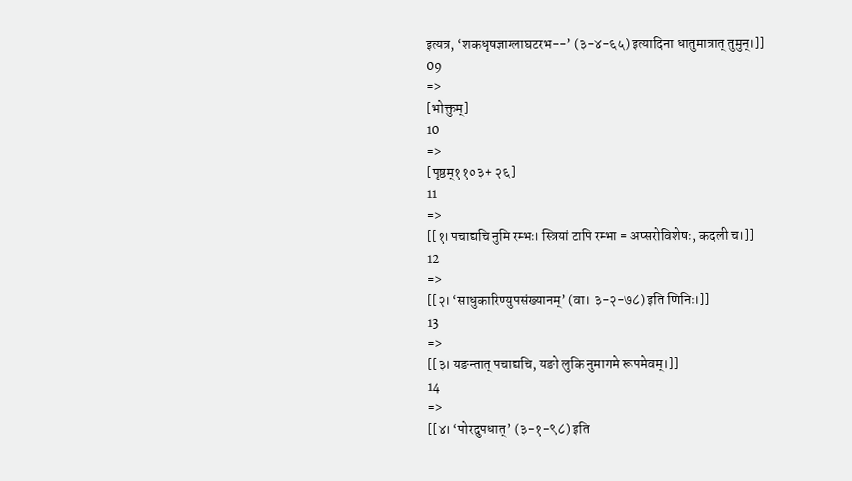इत्यत्र, ‘शकधृषज्ञाग्लाघटरभ--’ (३-४-६५) इत्यादिना धातुमात्रात् तुमुन्।]]
09
=>
[भोक्तुम्]
10
=>
[पृष्ठम्११०३+ २६]
11
=>
[[१। पचाद्यचि नुमि रम्भः। स्त्रियां टापि रम्भा = अप्सरोविशेषः, कदली च।]]
12
=>
[[२। ‘साधुकारिण्युपसंख्यानम्’ (वा। ३-२-७८) इति णिनिः।]]
13
=>
[[३। यङन्तात् पचाद्यचि, यङो लुकि नुमागमे रूपमेवम्।]]
14
=>
[[४। ‘पोरदुपधात्’ (३-१-९८) इति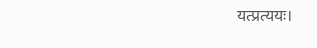यत्प्रत्ययः।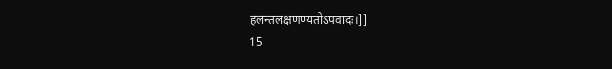हलन्तलक्षणण्यतोऽपवादः।]]
15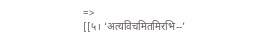=>
[[५। ‘अत्यविचमितमिरभि--’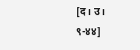[द। उ। ९-४४]